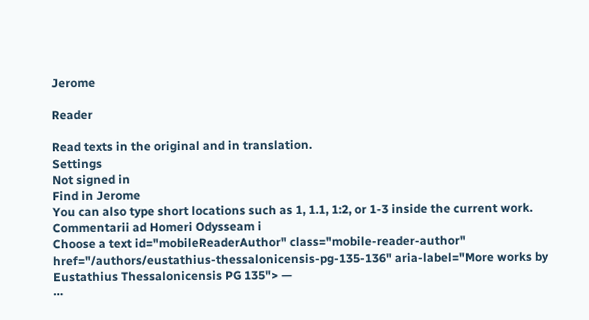Jerome

Reader

Read texts in the original and in translation.
Settings
Not signed in
Find in Jerome
You can also type short locations such as 1, 1.1, 1:2, or 1-3 inside the current work.
Commentarii ad Homeri Odysseam i
Choose a text id="mobileReaderAuthor" class="mobile-reader-author" href="/authors/eustathius-thessalonicensis-pg-135-136" aria-label="More works by Eustathius Thessalonicensis PG 135"> —
⋯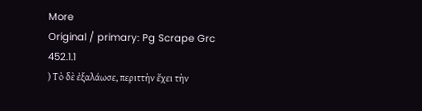More
Original / primary: Pg Scrape Grc
452.1.1
) Τὸ δὲ ἐξαλάωσε, περιττὴν ἔχει τὴν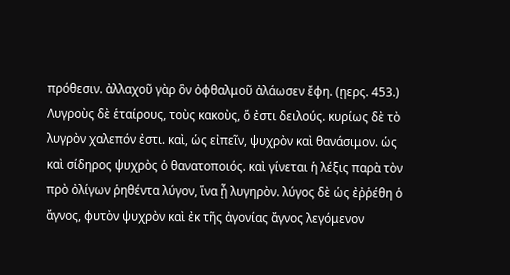πρόθεσιν. ἀλλαχοῦ γὰρ ὃν ὀφθαλμοῦ ἀλάωσεν ἔφη. (ῃερς. 453.) Λυγροὺς δὲ ἑταίρους, τοὺς κακοὺς, ὅ ἐστι δειλούς. κυρίως δὲ τὸ λυγρὸν χαλεπόν ἐστι. καὶ, ὡς εἰπεῖν, ψυχρὸν καὶ θανάσιμον. ὡς καὶ σίδηρος ψυχρὸς ὁ θανατοποιός. καὶ γίνεται ἡ λέξις παρὰ τὸν πρὸ ὀλίγων ῥηθέντα λύγον, ἵνα ᾖ λυγηρὸν. λύγος δὲ ὡς ἐῤῥέθη ὁ ἄγνος, φυτὸν ψυχρὸν καὶ ἐκ τῆς ἀγονίας ἄγνος λεγόμενον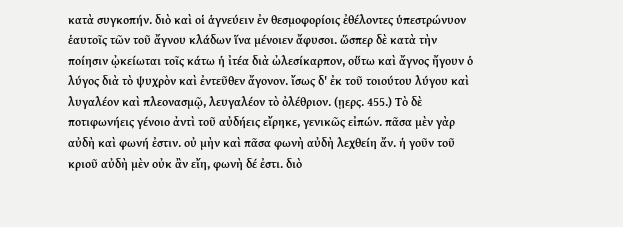κατὰ συγκοπήν. διὸ καὶ οἱ ἁγνεύειν ἐν θεσμοφορίοις ἐθέλοντες ὑπεστρώνυον ἑαυτοῖς τῶν τοῦ ἄγνου κλάδων ἵνα μένοιεν ἄφυσοι. ὥσπερ δὲ κατὰ τὴν ποίησιν ᾠκείωται τοῖς κάτω ἡ ἰτέα διὰ ὠλεσίκαρπον, οὕτω καὶ ἄγνος ἤγουν ὁ λύγος διὰ τὸ ψυχρὸν καὶ ἐντεῦθεν ἄγονον. ἴσως δ' ἐκ τοῦ τοιούτου λύγου καὶ λυγαλέον καὶ πλεονασμῷ, λευγαλέον τὸ ὀλέθριον. (ῃερς. 455.) Τὸ δὲ ποτιφωνήεις γένοιο ἀντὶ τοῦ αὐδήεις εἴρηκε, γενικῶς εἰπών. πᾶσα μὲν γὰρ αὐδὴ καὶ φωνή ἐστιν. οὐ μὴν καὶ πᾶσα φωνὴ αὐδὴ λεχθείη ἄν. ἡ γοῦν τοῦ κριοῦ αὐδὴ μὲν οὐκ ἂν εἴη, φωνὴ δέ ἐστι. διὸ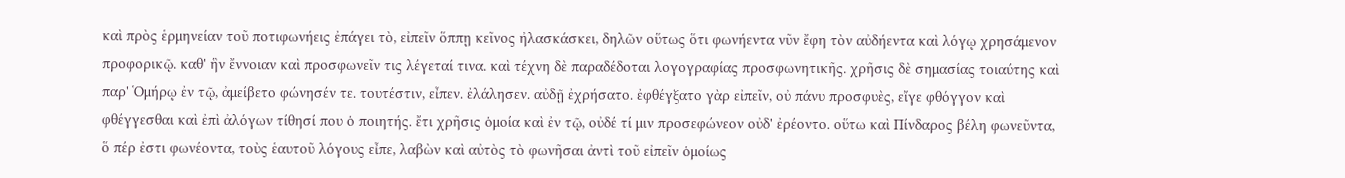καὶ πρὸς ἑρμηνείαν τοῦ ποτιφωνήεις ἐπάγει τὸ, εἰπεῖν ὅππῃ κεῖνος ἠλασκάσκει, δηλῶν οὕτως ὅτι φωνήεντα νῦν ἔφη τὸν αὐδήεντα καὶ λόγῳ χρησάμενον προφορικῷ. καθ' ἣν ἔννοιαν καὶ προσφωνεῖν τις λέγεταί τινα. καὶ τέχνη δὲ παραδέδοται λογογραφίας προσφωνητικῆς. χρῆσις δὲ σημασίας τοιαύτης καὶ παρ' Ὁμήρῳ ἐν τῷ, ἀμείβετο φώνησέν τε. τουτέστιν, εἶπεν. ἐλάλησεν. αὐδῇ ἐχρήσατο. ἐφθέγξατο γὰρ εἰπεῖν, οὐ πάνυ προσφυὲς, εἴγε φθόγγον καὶ φθέγγεσθαι καὶ ἐπὶ ἀλόγων τίθησί που ὁ ποιητής. ἔτι χρῆσις ὁμοία καὶ ἐν τῷ, οὐδέ τί μιν προσεφώνεον οὐδ' ἐρέοντο. οὕτω καὶ Πίνδαρος βέλη φωνεῦντα, ὅ πέρ ἐστι φωνέοντα, τοὺς ἑαυτοῦ λόγους εἶπε, λαβὼν καὶ αὐτὸς τὸ φωνῆσαι ἀντὶ τοῦ εἰπεῖν ὁμοίως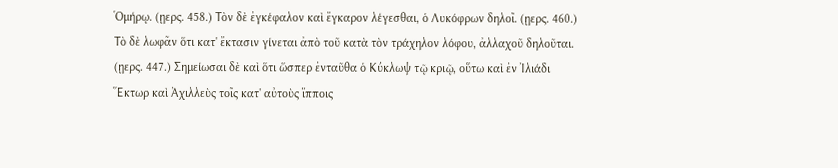Ὁμήρῳ. (ῃερς. 458.) Τὸν δὲ ἐγκέφαλον καὶ ἔγκαρον λέγεσθαι, ὁ Λυκόφρων δηλοῖ. (ῃερς. 460.) Τὸ δὲ λωφᾶν ὅτι κατ' ἔκτασιν γίνεται ἀπὸ τοῦ κατὰ τὸν τράχηλον λόφου, ἀλλαχοῦ δηλοῦται. (ῃερς. 447.) Σημείωσαι δὲ καὶ ὅτι ὥσπερ ἐνταῦθα ὁ Κύκλωψ τῷ κριῷ, οὕτω καὶ ἐν Ἰλιάδι Ἕκτωρ καὶ Ἀχιλλεὺς τοῖς κατ' αὐτοὺς ἵπποις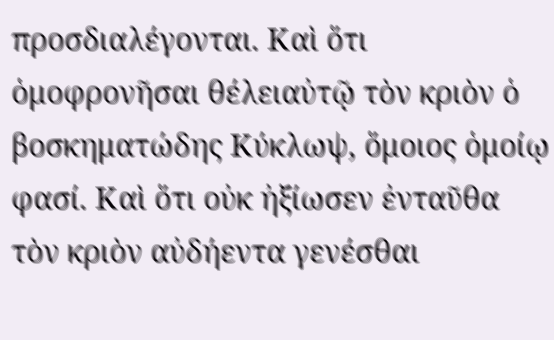προσδιαλέγονται. Καὶ ὅτι ὁμοφρονῆσαι θέλειαὐτῷ τὸν κριὸν ὁ βοσκηματώδης Κύκλωψ, ὅμοιος ὁμοίῳ φασί. Καὶ ὅτι οὐκ ἠξίωσεν ἐνταῦθα τὸν κριὸν αὐδήεντα γενέσθαι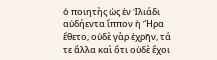ὁ ποιητὴς ὡς ἐν Ἰλιάδι αὐδήεντα ἵππον ἡ Ἥρα ἔθετο, οὐδὲ γὰρ ἐχρῆν, τά τε ἄλλα καὶ ὅτι οὐδὲ ἔχοι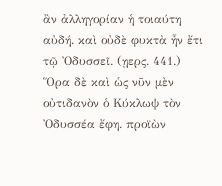ἂν ἀλληγορίαν ἡ τοιαύτη αὐδή. καὶ οὐδὲ φυκτὰ ἦν ἔτι τῷ Ὀδυσσεῖ. (ῃερς. 441.) Ὅρα δὲ καὶ ὡς νῦν μὲν οὐτιδανὸν ὁ Κύκλωψ τὸν Ὀδυσσέα ἔφη. προϊὼν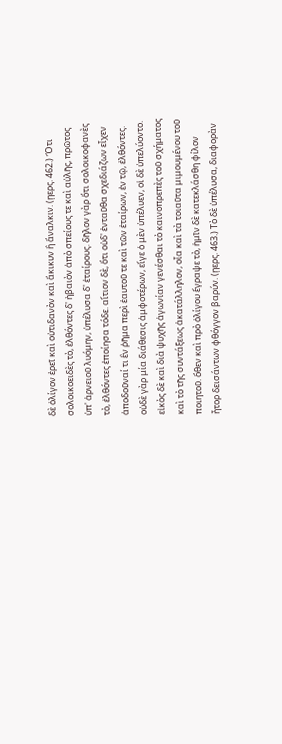δὲ ὀλίγον ἐρεῖ καὶ οὐτιδανὸν καὶ ἄκικυν ἢ ἄναλκιν. (ῃερς. 462.) Ὅτι σολοικοειδὲς τὸ, ἐλθόντες δ' ἠβαιὸν ἀπὸ σπείους τε καὶ αὐλῆς, πρῶτος ὑπ' ἀρνειοῦ λυόμην, ὑπέλυσα δ' ἑταίρους. δῆλον γὰρ ὅτι σολοικοφανὲς τὸ, ἐλθόντες ἐποίησα τόδε. αἴτιον δὲ, ὅτι οὐδ' ἐνταῦθα σχεδιάζων εἶχεν ἀποδοῦναί τι ἓν ῥῆμα περὶ ἑαυτοῦ τε καὶ τῶν ἑταίρων, ἐν τῷ, ἐλθόντες. οὐδὲ γὰρ μία διάθεσις ἀμφοτέρων, εἴγε ὁ μὲν ὑπέλυεν, οἱ δὲ ὑπελύοντο. εἰκὸς δὲ καὶ διὰ ψυχῆς ἀγωνίαν γενέσθαι τὸ καινοπρεπὲς τοῦ σχήματος καὶ τὸ τῆς συντάξεως ἀκατάλληλον, οἷα καὶ τὰ τοιαῦτα μιμουμένου τοῦ ποιητοῦ. ὅθεν καὶ πρὸ ὀλίγου ἔγραψε τὸ, ἡμῖν δὲ κατεκλάσθη φίλον ἦτορ δεισάντων φθόγγον βαρύν. (ῃερς. 463.) Τὸ δὲ ὑπέλυσα, διαφορὰν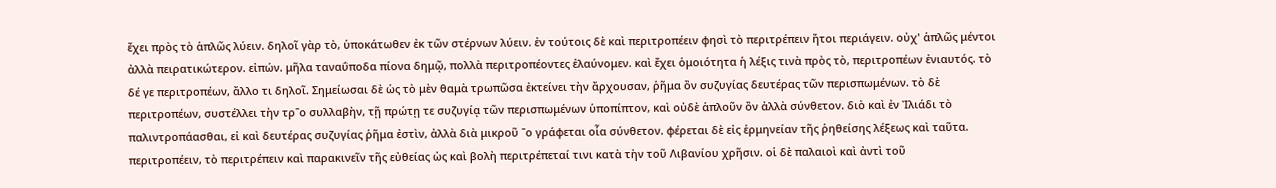ἔχει πρὸς τὸ ἁπλῶς λύειν. δηλοῖ γὰρ τὸ, ὑποκάτωθεν ἐκ τῶν στέρνων λύειν. ἐν τούτοις δὲ καὶ περιτροπέειν φησὶ τὸ περιτρέπειν ἤτοι περιάγειν. οὐχ' ἁπλῶς μέντοι ἀλλὰ πειρατικώτερον. εἰπών. μῆλα ταναΰποδα πίονα δημῷ, πολλὰ περιτροπέοντες ἐλαύνομεν. καὶ ἔχει ὁμοιότητα ἡ λέξις τινὰ πρὸς τὸ, περιτροπέων ἐνιαυτός. τὸ δέ γε περιτροπέων, ἄλλο τι δηλοῖ. Σημείωσαι δὲ ὡς τὸ μὲν θαμὰ τρωπῶσα ἐκτείνει τὴν ἄρχουσαν, ῥῆμα ὂν συζυγίας δευτέρας τῶν περισπωμένων. τὸ δὲ περιτροπέων, συστέλλει τὴν τρˉο συλλαβὴν, τῇ πρώτῃ τε συζυγίᾳ τῶν περισπωμένων ὑποπίπτον, καὶ οὐδὲ ἁπλοῦν ὂν ἀλλὰ σύνθετον. διὸ καὶ ἐν Ἰλιάδι τὸ παλιντροπάασθαι, εἰ καὶ δευτέρας συζυγίας ῥῆμα ἐστὶν, ἀλλὰ διὰ μικροῦ ˉο γράφεται οἷα σύνθετον. φέρεται δὲ εἰς ἑρμηνείαν τῆς ῥηθείσης λέξεως καὶ ταῦτα. περιτροπέειν, τὸ περιτρέπειν καὶ παρακινεῖν τῆς εὐθείας ὡς καὶ βολὴ περιτρέπεταί τινι κατὰ τὴν τοῦ Λιβανίου χρῆσιν. οἱ δὲ παλαιοὶ καὶ ἀντὶ τοῦ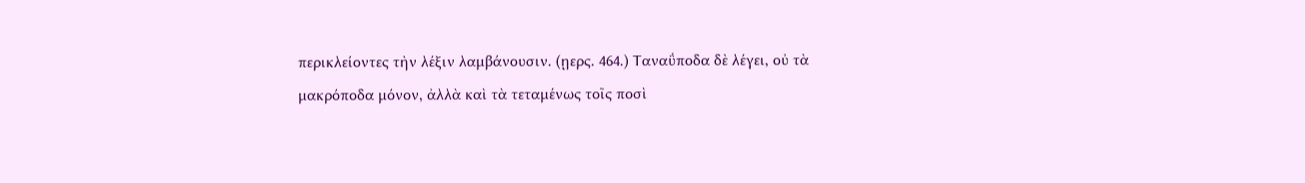περικλείοντες τὴν λέξιν λαμβάνουσιν. (ῃερς. 464.) Ταναΰποδα δὲ λέγει, οὐ τὰ μακρόποδα μόνον, ἀλλὰ καὶ τὰ τεταμένως τοῖς ποσὶ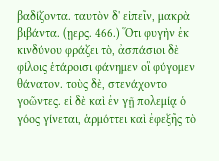βαδίζοντα. ταυτὸν δ' εἰπεῖν, μακρὰ βιβάντα. (ῃερς. 466.) Ὅτι φυγὴν ἐκ κινδύνου φράζει τὸ, ἀσπάσιοι δὲ φίλοις ἑτάροισι φάνημεν οἳ φύγομεν θάνατον. τοὺς δὲ, στενάχοντο γοῶντες. εἰ δὲ καὶ ἐν γῇ πολεμίᾳ ὁ γόος γίνεται, ἁρμόττει καὶ ἐφεξῆς τὸ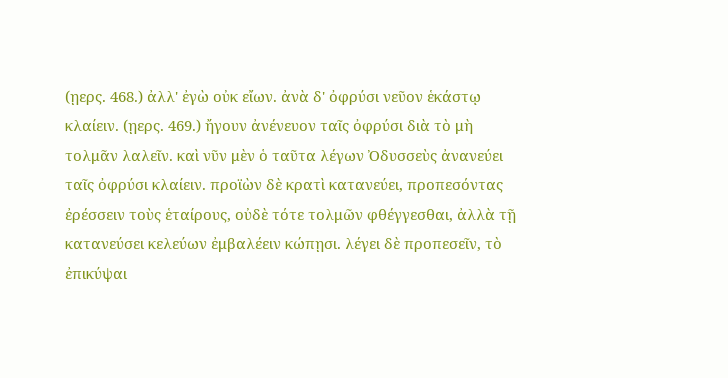(ῃερς. 468.) ἀλλ' ἐγὼ οὐκ εἴων. ἀνὰ δ' ὀφρύσι νεῦον ἑκάστῳ κλαίειν. (ῃερς. 469.) ἤγουν ἀνένευον ταῖς ὀφρύσι διὰ τὸ μὴ τολμᾶν λαλεῖν. καὶ νῦν μὲν ὁ ταῦτα λέγων Ὀδυσσεὺς ἀνανεύει ταῖς ὀφρύσι κλαίειν. προϊὼν δὲ κρατὶ κατανεύει, προπεσόντας ἐρέσσειν τοὺς ἑταίρους, οὐδὲ τότε τολμῶν φθέγγεσθαι, ἀλλὰ τῇ κατανεύσει κελεύων ἐμβαλέειν κώπῃσι. λέγει δὲ προπεσεῖν, τὸ ἐπικύψαι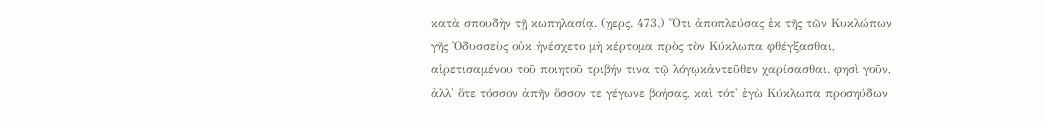κατὰ σπουδὴν τῇ κωπηλασίᾳ. (ῃερς. 473.) Ὅτι ἀποπλεύσας ἐκ τῆς τῶν Κυκλώπων γῆς Ὀδυσσεὺς οὐκ ἠνέσχετο μὴ κέρτομα πρὸς τὸν Κύκλωπα φθέγξασθαι, αἱρετισαμένου τοῦ ποιητοῦ τριβήν τινα τῷ λόγῳκἀντεῦθεν χαρίσασθαι. φησὶ γοῦν, ἀλλ' ὅτε τόσσον ἀπῆν ὅσσον τε γέγωνε βοήσας, καὶ τότ' ἐγὼ Κύκλωπα προσηύδων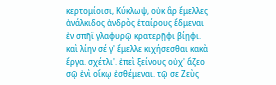κερτομίοισι, Κύκλωψ, οὐκ ἂρ ἔμελλες ἀνάλκιδος ἀνδρὸς ἑταίρους ἔδμεναι ἐν σπῆϊ γλαφυρῷ κρατερῇφι βίῃφι. καὶ λίην σέ γ' ἔμελλε κιχήσεσθαι κακὰ ἔργα. σχέτλι'. ἐπεὶ ξείνους οὐχ' ἅζεο σῷ ἐνὶ οἴκῳ ἐσθέμεναι. τῷ σε Ζεὺς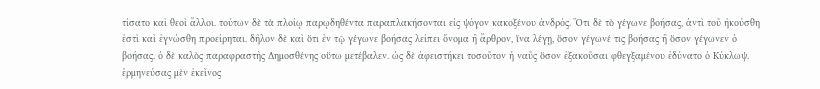τίσατο καὶ θεοὶ ἄλλοι. τούτων δὲ τὰ πλοίῳ παρῳδηθέντα παραπλακήσονται εἰς ψόγον κακοξένου ἀνδρός. Ὅτι δὲ τὸ γέγωνε βοήσας, ἀντὶ τοῦ ἠκούσθη ἐστὶ καὶ ἐγνώσθη προείρηται. δῆλον δὲ καὶ ὅτι ἐν τῷ γέγωνε βοήσας λείπει ὄνομα ἢ ἄρθρον, ἵνα λέγῃ, ὅσον γέγωνέ τις βοήσας ἢ ὅσον γέγωνεν ὁ βοήσας. ὁ δὲ καλὸς παραφραστὴς Δημοσθένης οὕτω μετέβαλεν. ὡς δὲ ἀφειστήκει τοσοῦτον ἡ ναῦς ὅσον ἐξακοῦσαι φθεγξαμένου ἐδύνατο ὁ Κύκλωψ. ἑρμηνεύσας μὲν ἐκεῖνος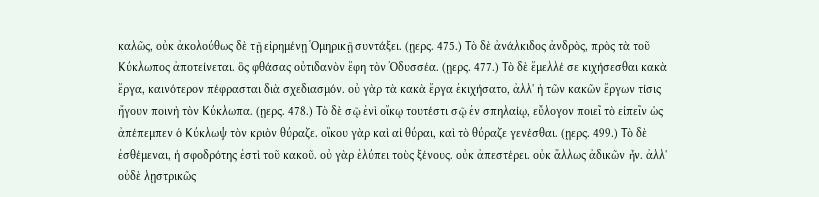καλῶς, οὐκ ἀκολούθως δὲ τῇ εἰρημένῃ Ὁμηρικῇ συντάξει. (ῃερς. 475.) Τὸ δὲ ἀνάλκιδος ἀνδρὸς, πρὸς τὰ τοῦ Κύκλωπος ἀποτείνεται. ὃς φθάσας οὐτιδανὸν ἔφη τὸν Ὀδυσσέα. (ῃερς. 477.) Τὸ δὲ ἔμελλέ σε κιχήσεσθαι κακὰ ἔργα, καινότερον πέφρασται διὰ σχεδιασμόν. οὐ γὰρ τὰ κακὰ ἔργα ἐκιχήσατο, ἀλλ' ἡ τῶν κακῶν ἔργων τίσις ἤγουν ποινὴ τὸν Κύκλωπα. (ῃερς. 478.) Τὸ δὲ σῷ ἐνὶ οἴκῳ τουτέστι σῷ ἐν σπηλαίῳ, εὔλογον ποιεῖ τὸ εἰπεῖν ὡς ἀπέπεμπεν ὁ Κύκλωψ τὸν κριὸν θύραζε. οἴκου γὰρ καὶ αἱ θύραι, καὶ τὸ θύραζε γενέσθαι. (ῃερς. 499.) Τὸ δὲ ἐσθέμεναι, ἡ σφοδρότης ἐστὶ τοῦ κακοῦ. οὐ γὰρ ἐλύπει τοὺς ξένους. οὐκ ἀπεστέρει. οὐκ ἄλλως ἀδικῶν ἦν. ἀλλ' οὐδὲ λῃστρικῶς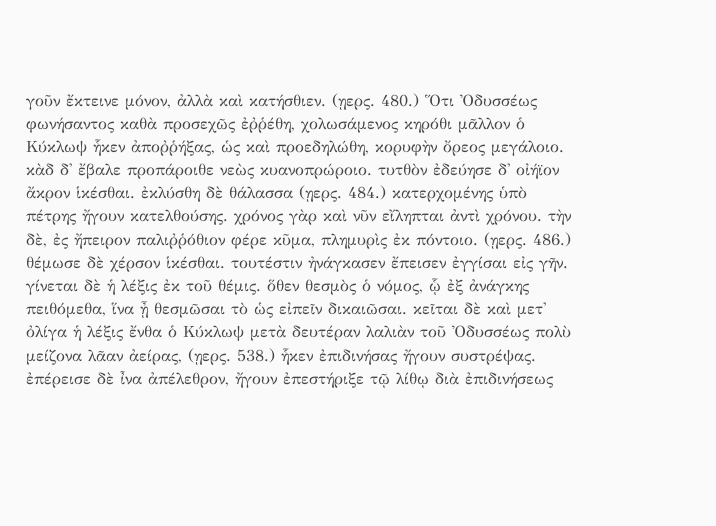γοῦν ἔκτεινε μόνον, ἀλλὰ καὶ κατήσθιεν. (ῃερς. 480.) Ὅτι Ὀδυσσέως φωνήσαντος καθὰ προσεχῶς ἐῤῥέθη, χολωσάμενος κηρόθι μᾶλλον ὁ Κύκλωψ ἧκεν ἀποῤῥήξας, ὡς καὶ προεδηλώθη, κορυφὴν ὄρεος μεγάλοιο. κὰδ δ' ἔβαλε προπάροιθε νεὼς κυανοπρώροιο. τυτθὸν ἐδεύησε δ' οἰήϊον ἄκρον ἱκέσθαι. ἐκλύσθη δὲ θάλασσα (ῃερς. 484.) κατερχομένης ὑπὸ πέτρης ἤγουν κατελθούσης. χρόνος γὰρ καὶ νῦν εἴληπται ἀντὶ χρόνου. τὴν δὲ, ἐς ἤπειρον παλιῤῥόθιον φέρε κῦμα, πλημυρὶς ἐκ πόντοιο. (ῃερς. 486.) θέμωσε δὲ χέρσον ἱκέσθαι. τουτέστιν ἠνάγκασεν ἔπεισεν ἐγγίσαι εἰς γῆν. γίνεται δὲ ἡ λέξις ἐκ τοῦ θέμις. ὅθεν θεσμὸς ὁ νόμος, ᾧ ἐξ ἀνάγκης πειθόμεθα, ἵνα ᾖ θεσμῶσαι τὸ ὡς εἰπεῖν δικαιῶσαι. κεῖται δὲ καὶ μετ' ὀλίγα ἡ λέξις ἔνθα ὁ Κύκλωψ μετὰ δευτέραν λαλιὰν τοῦ Ὀδυσσέως πολὺ μείζονα λᾶαν ἀείρας, (ῃερς. 538.) ἧκεν ἐπιδινήσας ἤγουν συστρέψας. ἐπέρεισε δὲ ἶνα ἀπέλεθρον, ἤγουν ἐπεστήριξε τῷ λίθῳ διὰ ἐπιδινήσεως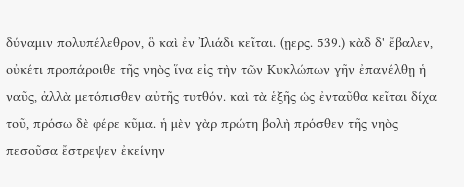δύναμιν πολυπέλεθρον, ὃ καὶ ἐν Ἰλιάδι κεῖται. (ῃερς. 539.) κὰδ δ' ἔβαλεν, οὐκέτι προπάροιθε τῆς νηὸς ἵνα εἰς τὴν τῶν Κυκλώπων γῆν ἐπανέλθῃ ἡ ναῦς, ἀλλὰ μετόπισθεν αὐτῆς τυτθόν. καὶ τὰ ἑξῆς ὡς ἐνταῦθα κεῖται δίχα τοῦ, πρόσω δὲ φέρε κῦμα. ἡ μὲν γὰρ πρώτη βολὴ πρόσθεν τῆς νηὸς πεσοῦσα ἔστρεψεν ἐκείνην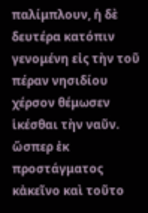παλίμπλουν, ἡ δὲ δευτέρα κατόπιν γενομένη εἰς τὴν τοῦ πέραν νησιδίου χέρσον θέμωσεν ἱκέσθαι τὴν ναῦν. ὥσπερ ἐκ προστάγματος κἀκεῖνο καὶ τοῦτο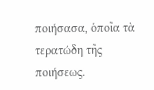ποιήσασα, ὁποῖα τὰ τερατώδη τῆς ποιήσεως.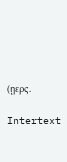(ῃερς.

Intertext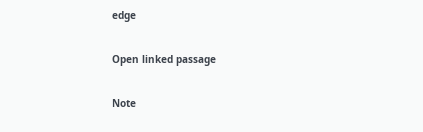edge

Open linked passage

Note